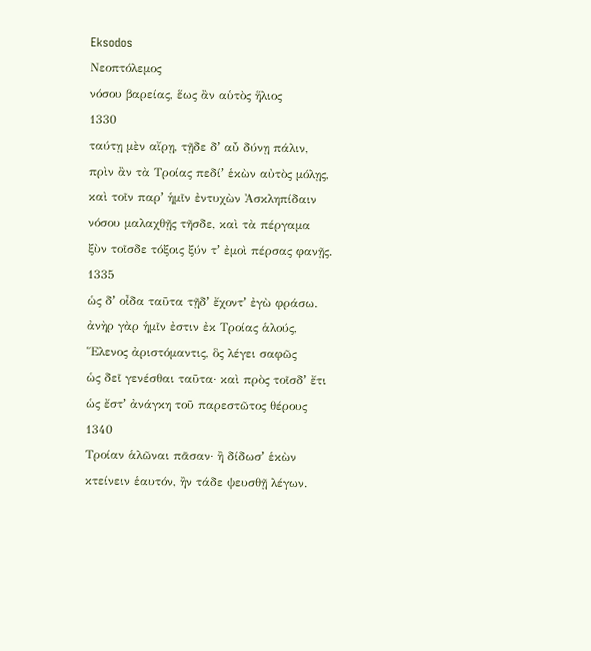Eksodos
Νεοπτόλεμος
νόσου βαρείας, ἕως ἂν αὑτὸς ἥλιος
1330
ταύτῃ μὲν αἴρῃ, τῇδε δʼ αὖ δύνῃ πάλιν,
πρὶν ἂν τὰ Τροίας πεδίʼ ἑκὼν αὐτὸς μόλῃς,
καὶ τοῖν παρʼ ἡμῖν ἐντυχὼν Ἀσκληπίδαιν
νόσου μαλαχθῇς τῆσδε, καὶ τὰ πέργαμα
ξὺν τοῖσδε τόξοις ξύν τʼ ἐμοὶ πέρσας φανῇς.
1335
ὡς δʼ οἶδα ταῦτα τῇδʼ ἔχοντʼ ἐγὼ φράσω.
ἀνὴρ γὰρ ἡμῖν ἐστιν ἐκ Τροίας ἁλούς,
Ἕλενος ἀριστόμαντις, ὃς λέγει σαφῶς
ὡς δεῖ γενέσθαι ταῦτα· καὶ πρὸς τοῖσδʼ ἔτι
ὡς ἔστʼ ἀνάγκη τοῦ παρεστῶτος θέρους
1340
Τροίαν ἁλῶναι πᾶσαν· ἢ δίδωσʼ ἑκὼν
κτείνειν ἑαυτόν, ἢν τάδε ψευσθῇ λέγων.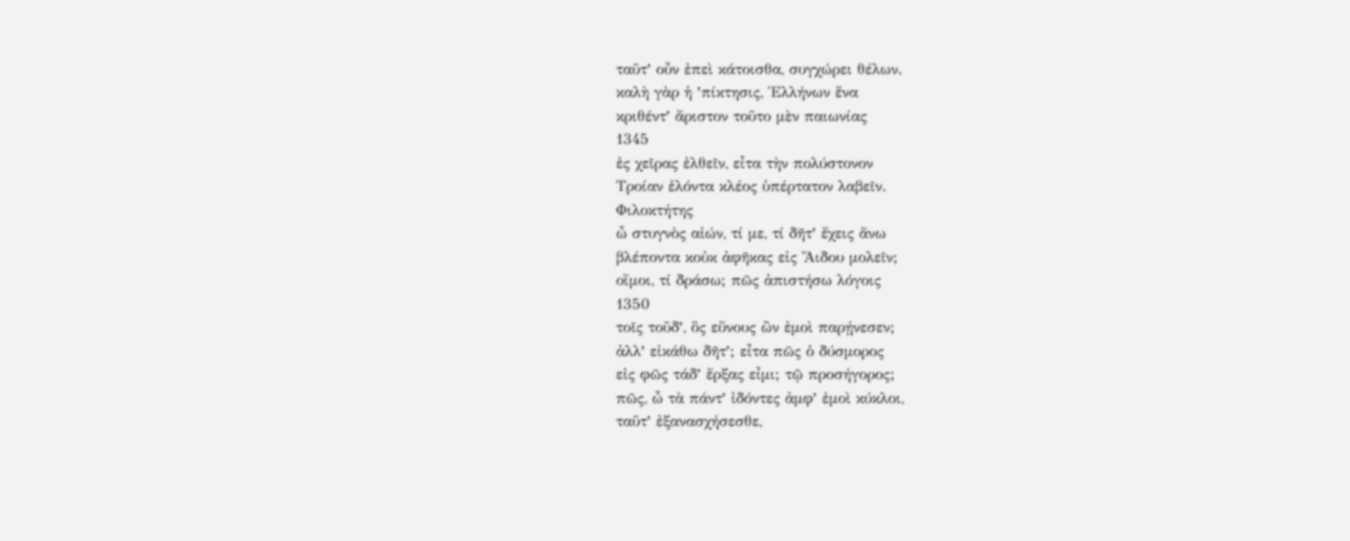ταῦτʼ οὖν ἐπεὶ κάτοισθα, συγχώρει θέλων.
καλὴ γὰρ ἡ ʼπίκτησις, Ἑλλήνων ἕνα
κριθέντʼ ἄριστον τοῦτο μὲν παιωνίας
1345
ἐς χεῖρας ἐλθεῖν, εἶτα τὴν πολύστονον
Τροίαν ἑλόντα κλέος ὑπέρτατον λαβεῖν.
Φιλοκτήτης
ὦ στυγνὸς αἰών, τί με, τί δῆτʼ ἔχεις ἄνω
βλέποντα κοὐκ ἀφῆκας εἰς Ἅιδου μολεῖν;
οἴμοι, τί δράσω; πῶς ἀπιστήσω λόγοις
1350
τοῖς τοῦδʼ, ὃς εὔνους ὢν ἐμοὶ παρῄνεσεν;
ἀλλʼ εἰκάθω δῆτʼ; εἶτα πῶς ὁ δύσμορος
εἰς φῶς τάδʼ ἔρξας εἶμι; τῷ προσήγορος;
πῶς, ὦ τὰ πάντʼ ἰδόντες ἀμφʼ ἐμοὶ κύκλοι,
ταῦτʼ ἐξανασχήσεσθε,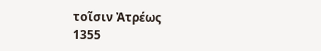τοῖσιν Ἀτρέως
1355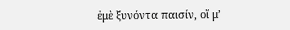ἐμὲ ξυνόντα παισίν, οἵ μʼ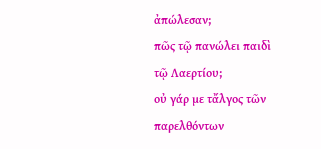ἀπώλεσαν;
πῶς τῷ πανώλει παιδὶ τῷ Λαερτίου;
οὐ γάρ με τἄλγος τῶν παρελθόντων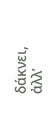δάκνει,
ἀλλʼ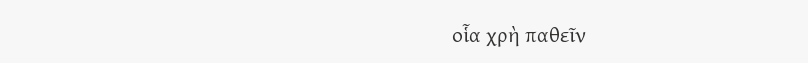οἷα χρὴ παθεῖν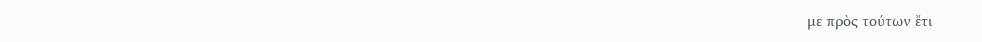με πρὸς τούτων ἔτι